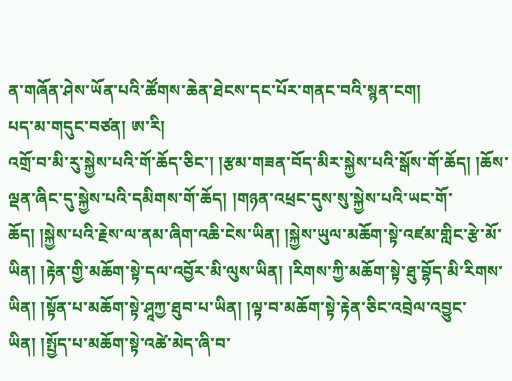ན་གཞོན་ཤེས་ཡོན་པའི་ཚོགས་ཆེན་ཐེངས་དང་པོར་གནང་བའི་སྙན་ངག།
པད་མ་གདུང་བཙན། ཨ་རི།
འགྲོ་བ་མི་རུ་སྐྱེས་པའི་གོ་ཆོད་ཅིང་། །རྩམ་གཟན་བོད་མིར་སྐྱེས་པའི་སྒོས་གོ་ཆོད། །ཆོས་ལྡན་ཞིང་དུ་སྐྱེས་པའི་དམིགས་གོ་ཆོད། །གཉན་འཕྲང་དུས་སུ་སྐྱེས་པའི་ཡང་གོ་ཆོད། །སྐྱེས་པའི་རྗེས་ལ་ནམ་ཞིག་འཆི་ངེས་ཡིན། །སྐྱེས་ཡུལ་མཆོག་སྟེ་འཛམ་གླིང་རྩེ་མོ་ཡིན། །རྟེན་གྱི་མཆོག་སྟེ་དལ་འབྱོར་མི་ལུས་ཡིན། །རིགས་ཀྱི་མཆོག་སྟེ་ཐུ་བྷོད་མི་རིགས་ཡིན། །སྟོན་པ་མཆོག་སྟེ་ཤཱཀྱ་ཐུབ་པ་ཡིན། །ལྟ་བ་མཆོག་སྟེ་རྟེན་ཅིང་འབྲེལ་འབྱུང་ཡིན། །སྤྱོད་པ་མཆོག་སྟེ་འཚེ་མེད་ཞི་བ་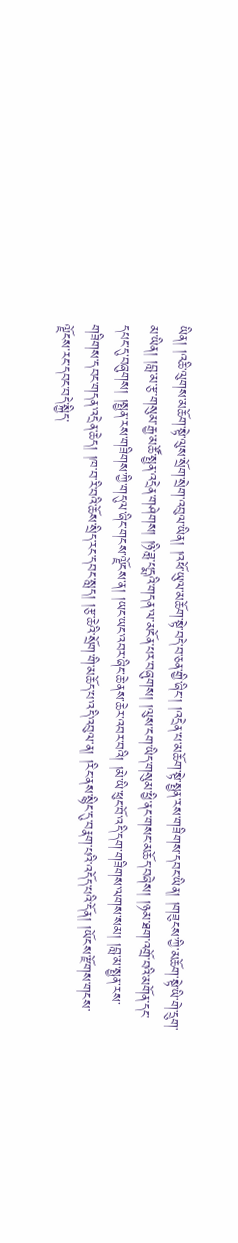ཡིན། །འཆི་ལུགས་མཆོག་སྟེ་ལུས་སྲོག་སྲེག་འབུལ་ཡིན། །འཕོ་ཡུལ་མཆོག་སྟེ་བདེ་བ་ཅན་གྱི་ཞིང་། །འདྲེན་པ་མཆོག་སྟེ་སྤྱན་རས་གཟིགས་དབང་ཡིན། །གཟུངས་ཀྱི་མཆོག་སྟེ་ཡི་གེ་དྲུག་མ་ཡིན། །བླ་མ་རྩ་གསུམ་རྒྱ་མཚོ་སྤྱན་འདྲེན་གཤེགས། །ཉི་ཟླ་པདྨའི་གདན་ལ་མངོན་པར་བཞུགས། །ལུས་ངག་ཡིད་གསུམ་ཕྱི་ནང་གསང་མཆོད་བཞེས། །ཉམ་ཐག་འགྲོ་བའི་མགོན་དང་དཔང་དུ་བཞུགས། །སྤྱན་རས་གཟིགས་ཀྱི་གདུལ་ཞིང་གངས་ལྗོངས་ན། །ཡང་ཡང་འབར་ཞིང་ཆེ་ནས་ཆེར་འབར་བའི། །མེ་ཡི་ཕུང་བོ་འདི་དག་གཟིགས་ལགས་སམ། །བླ་མ་སྤྱན་རས་གཟིགས་དབང་གདན་འདྲེན་ཆེད། །ཁ་བ་རི་བའི་ཆོས་སྲིད་རང་དབང་སླད། །རྩ་ཆེའི་སྲོག་གི་མཆོད་པ་འདི་འབུལ་ན། །རིང་ནས་སྙིང་དུ་བརྣག་པའི་འདོད་པའི་དོན། །ཡོངས་རྫོགས་གངས་ལྗོངས་རང་དབང་བདེ་སྐྱིད་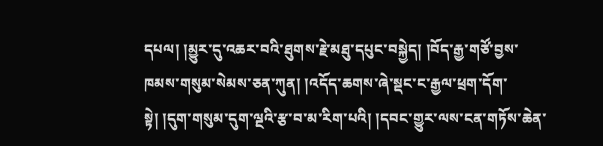དཔལ། །མྱུར་དུ་འཆར་བའི་ཐུགས་རྗེ་མཐུ་དཔུང་བསྐྱེད། །བོད་རྒྱ་གཙོ་བྱས་ཁམས་གསུམ་སེམས་ཅན་ཀུན། །འདོད་ཆགས་ཞེ་སྡང་ང་རྒྱལ་ཕྲག་དོག་སྟེ། །དུག་གསུམ་དུག་ལྔའི་རྩ་བ་མ་རིག་པའི། །དབང་གྱུར་ལས་ངན་གཏོས་ཆེན་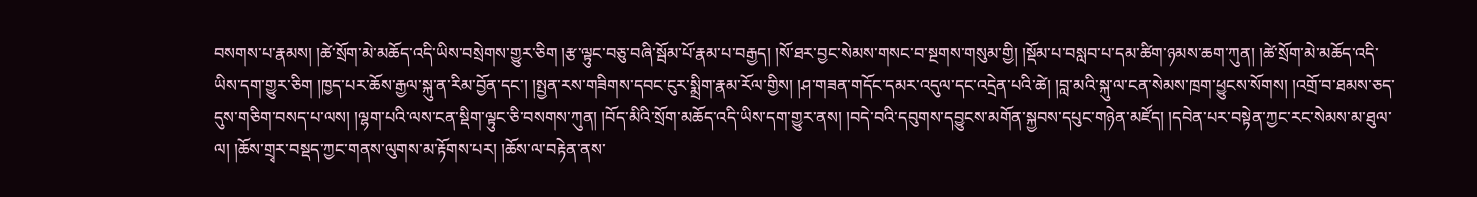བསགས་པ་རྣམས། །ཚེ་སྲོག་མེ་མཆོད་འདི་ཡིས་བསྲེགས་གྱུར་ཅིག །རྩ་ལྟུང་བཅུ་བཞི་སྦོམ་པོ་རྣམ་པ་བརྒྱད། །སོ་ཐར་བྱང་སེམས་གསང་བ་སྔགས་གསུམ་གྱི། །སྡོམ་པ་བསླབ་པ་དམ་ཚིག་ཉམས་ཆག་ཀུན། །ཚེ་སྲོག་མེ་མཆོད་འདི་ཡིས་དག་གྱུར་ཅིག །ཁྱད་པར་ཆོས་རྒྱལ་སྐུ་ན་རིམ་བྱོན་དང་། །སྤྱན་རས་གཟིགས་དབང་ངུར་སྨྲིག་རྣམ་རོལ་གྱིས། །ཤ་གཟན་གདོང་དམར་འདུལ་དང་འདྲེན་པའི་ཚེ། །བླ་མའི་སྐུ་ལ་ངན་སེམས་ཁྲག་ཕྱུངས་སོགས། །འགྲོ་བ་ཐམས་ཅད་དུས་གཅིག་བསད་པ་ལས། །ལྷག་པའི་ལས་ངན་སྡིག་ལྟུང་ཅི་བསགས་ཀུན། །བོད་མིའི་སྲོག་མཆོད་འདི་ཡིས་དག་གྱུར་ནས། །བདེ་བའི་དབུགས་དབྱུངས་མགོན་སྐྱབས་དཔུང་གཉེན་མཛོད། །དབེན་པར་བསྟེན་ཀྱང་རང་སེམས་མ་ཐུལ་ལ། །ཆོས་གྲྭར་བསྡད་ཀྱང་གནས་ལུགས་མ་རྟོགས་པར། །ཆོས་ལ་བརྟེན་ནས་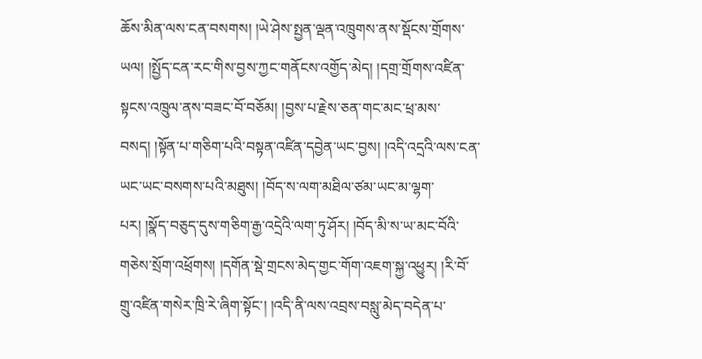ཆོས་མིན་ལས་ངན་བསགས། །ཡེ་ཤེས་སྤྱན་ལྡན་འཁྲུགས་ནས་སྡོངས་གྲོགས་ཡལ། །སྤྱོད་ངན་རང་གིས་བྱས་ཀྱང་གནོངས་འགྱོད་མེད། །དགྲ་གྲོགས་འཛིན་སྟངས་འཁྲུལ་ནས་བཟང་བོ་བཅོམ། །བྱས་པ་རྗེས་ཅན་གང་མང་ཕྲ་མས་བསད། །སྟོན་པ་གཅིག་པའི་བསྟན་འཛིན་དབྱེན་ཡང་བྱས། །འདི་འདྲའི་ལས་ངན་ཡང་ཡང་བསགས་པའི་མཐུས། །བོད་ས་ལག་མཐིལ་ཙམ་ཡང་མ་ལྷག་པར། །སྣོད་བཅུད་དུས་གཅིག་རྒྱ་འདྲེའི་ལག་ཏུ་ཤོར། །བོད་མི་ས་ཡ་མང་བོའི་གཅེས་སྲོག་འཕྲོགས། །དགོན་སྡེ་གྲངས་མེད་གྱང་གོག་འཇག་སྐྱ་འཕྱུར། །རི་བོ་གྲུ་འཛིན་གསེར་ཁྲི་རེ་ཞིག་སྟོང་། །འདི་ནི་ལས་འབྲས་བསླུ་མེད་བདེན་པ་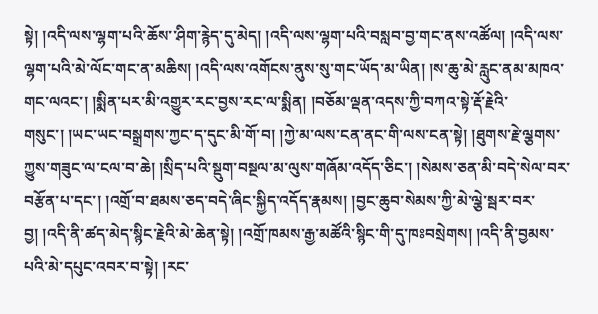སྟེ། །འདི་ལས་ལྷག་པའི་ཆོས་་ཤིག་རྙེད་དུ་མེད། །འདི་ལས་ལྷག་པའི་བསླབ་བྱ་གང་ནས་འཚོལ། །འདི་ལས་ལྷག་པའི་མེ་ལོང་གང་ན་མཆིས། །འདི་ལས་འགོངས་ནུས་སུ་གང་ཡོད་མ་ཡིན། །ས་ཆུ་མེ་རླུང་ནམ་མཁའ་གང་ལའང་། །སྨིན་པར་མི་འགྱུར་རང་བྱས་རང་ལ་སྨིན། །བཅོམ་ལྡན་འདས་ཀྱི་བཀའ་སྟེ་རྡོ་རྗེའི་གསུང་། །ཡང་ཡང་བསྒྲགས་ཀྱང་ད་དུང་མི་གོ་བ། །ཀྱེ་མ་ལས་ངན་ནང་གི་ལས་ངན་སྟེ། །ཐུགས་རྗེ་ལྕགས་ཀྱུས་གཟུང་ལ་ངལ་བ་ཆེ། །སྲིད་པའི་སྡུག་བསྔལ་མ་ལུས་གཞོམ་འདོད་ཅིང་། །སེམས་ཅན་མི་བདེ་སེལ་བར་བརྩོན་པ་དང་། །འགྲོ་བ་ཐམས་ཅད་བདེ་ཞིང་སྐྱིད་འདོད་རྣམས། །བྱང་ཆུབ་སེམས་ཀྱི་མེ་ལྕེ་སྦར་བར་བྱ། །འདི་ནི་ཚད་མེད་སྙིང་རྗེའི་མེ་ཆེན་སྟེ། །འགྲོ་ཁམས་རྒྱ་མཚོའི་སྙིང་གི་དུ་ཁཿབསྲེགས། །འདི་ནི་བྱམས་པའི་མེ་དཔུང་འབར་བ་སྟེ། །རང་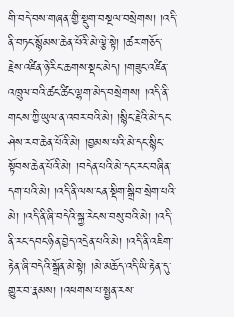གི་བདེ་བས་གཞན་གྱི་སྡུག་བསྔལ་བསྲེགས། །འདི་ནི་བཏང་སྙོམས་ཆེན་པོའི་མེ་ལྕེ་སྟེ། །ཚར་གཅོད་རྗེས་འཛིན་ཉེ་རིང་ཆགས་སྡང་མེད། །གཟུང་འཛིན་འཁྲུལ་བའི་ཚང་ཚིང་ལྷག་མེད་བསྲེགས། །འདི་ནི་གངས་ཀྱི་ཡུལ་ན་འབར་བའི་མེ། །སྙིང་རྗེའི་མེ་དང་ཤེས་རབ་ཆེན་པོའི་མེ། །བྱམས་པའི་མེ་དང་སྙིང་སྟོབས་ཆེན་པོའི་མེ། །བདེན་པའི་མེ་དང་རང་བཞིན་དག་པའི་མེ། །འདི་ནི་ལས་ངན་སྡིག་སྒྲིབ་སྲེག་པའི་མེ། །འདི་ནི་ཞི་བདེའི་སྐྱ་རེངས་བསུ་བའི་མེ། །འདི་ནི་རང་དབང་ཉིན་བྱེད་འདྲེན་པའི་མེ། །འདི་ནི་འཇིག་རྟེན་ཞི་བདེའི་སྒྲོན་མེ་སྟེ། །མེ་མཆོད་འདི་ཡི་རྟེན་དུ་གྱུར་བ་རྣམས། །འཕགས་པ་སྤྱན་རས་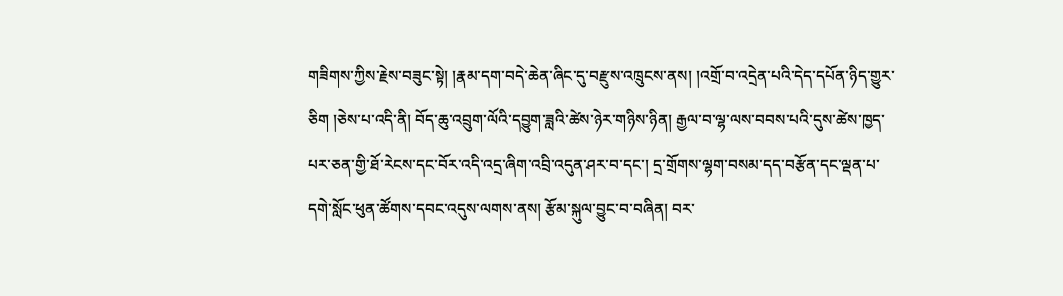གཟིགས་ཀྱིས་རྗེས་བཟུང་སྟེ། །རྣམ་དག་བདེ་ཆེན་ཞིང་དུ་བརྫུས་འཁྲུངས་ནས། །འགྲོ་བ་འདྲེན་པའི་དེད་དཔོན་ཉིད་གྱུར་ཅིག །ཅེས་པ་འདི་ནི། བོད་ཆུ་འབྲུག་ལོའི་དབྱུག་ཟླའི་ཚེས་ཉེར་གཉིས་ཉིན། རྒྱལ་བ་ལྷ་ལས་བབས་པའི་དུས་ཚེས་ཁྱད་པར་ཅན་གྱི་ཐོ་རེངས་དང་བོར་འདི་འདྲ་ཞིག་འབྲི་འདུན་ཤར་བ་དང་། དྲ་གྲོགས་ལྷག་བསམ་དད་བརྩོན་དང་ལྡན་པ་དགེ་སློང་ཕུན་ཚོགས་དབང་འདུས་ལགས་ནས། རྩོམ་སྐུལ་བྱུང་བ་བཞིན། བར་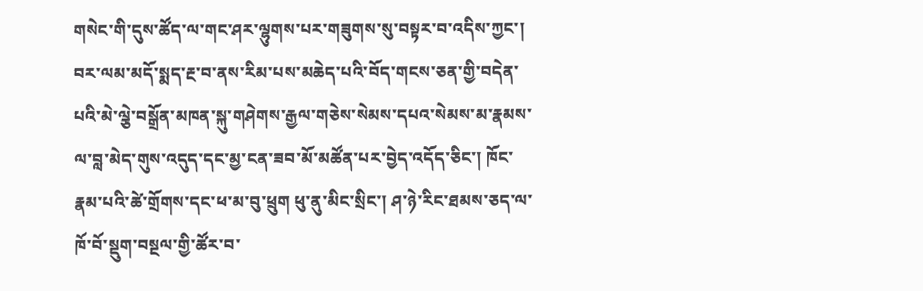གསེང་གི་དུས་ཚོད་ལ་གང་ཤར་ལྷུགས་པར་གཟུགས་སུ་བསྟར་བ་འདིས་ཀྱང་། བར་ལམ་མདོ་སྨད་རྔ་བ་ནས་རིམ་པས་མཆེད་པའི་བོད་གངས་ཅན་གྱི་བདེན་པའི་མེ་ལྕེ་བསྒྲོན་མཁན་སྐུ་གཤེགས་རྒྱལ་གཅེས་སེམས་དཔའ་སེམས་མ་རྣམས་ལ་བླ་མེད་གུས་འདུད་དང་མྱ་ངན་ཟབ་མོ་མཚོན་པར་བྱེད་འདོད་ཅིང་། ཁོང་རྣམ་པའི་ཚེ་གྲོགས་དང་ཕ་མ་བུ་ཕྲུག ཕུ་ནུ་མིང་སྲིང་། ཤ་ཉེ་རིང་ཐམས་ཅད་ལ་ཁོ་བོ་སྡུག་བསྔལ་གྱི་ཚོར་བ་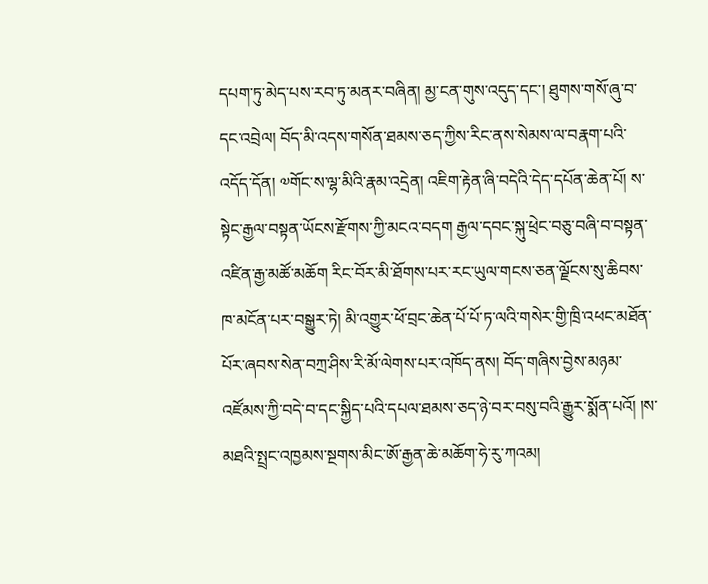དཔག་ཏུ་མེད་པས་རབ་ཏུ་མནར་བཞིན། མྱ་ངན་གུས་འདུད་དང་། ཐུགས་གསོ་ཞུ་བ་དང་འབྲེལ། བོད་མི་འདས་གསོན་ཐམས་ཅད་ཀྱིས་རིང་ནས་སེམས་ལ་བརྣག་པའི་འདོད་དོན། ༧གོང་ས་ལྷ་མིའི་རྣམ་འདྲེན། འཇིག་རྟེན་ཞི་བདེའི་དེད་དཔོན་ཆེན་པོ། ས་སྟེང་རྒྱལ་བསྟན་ཡོངས་རྫོགས་ཀྱི་མངའ་བདག རྒྱལ་དབང་སྐུ་ཕྲེང་བཅུ་བཞི་བ་བསྟན་འཛིན་རྒྱ་མཚོ་མཆོག རིང་བོར་མི་ཐོགས་པར་རང་ཡུལ་གངས་ཅན་ལྗོངས་སུ་ཆིབས་ཁ་མངོན་པར་བསྒྱུར་ཏེ། མི་འགྱུར་ཕོ་བྲང་ཆེན་པོ་པོ་ཏ་ལའི་གསེར་གྱི་ཁྲི་འཕང་མཐོན་པོར་ཞབས་སེན་བཀྲ་ཤིས་རི་མོ་ལེགས་པར་འཁོད་ནས། བོད་གཞིས་བྱེས་མཉམ་འཛོམས་ཀྱི་བདེ་བ་དང་སྐྱིད་པའི་དཔལ་ཐམས་ཅད་ཉེ་བར་བསུ་བའི་རྒྱུར་སྨོན་པའོ། །ས་མཐའི་སྤྲང་འཁྱམས་སྔགས་མིང་ཨོ་རྒྱན་ཆེ་མཆོག་ཧེ་རུ་ཀའམ།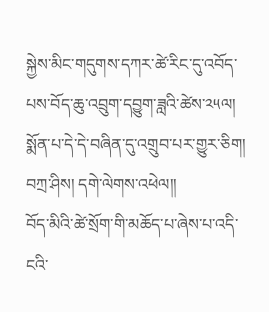སྐྱེས་མིང་གདུགས་དཀར་ཚེ་རིང་དུ་འབོད་པས་བོད་ཆུ་འབྲུག་དབྱུག་ཟླའི་ཚེས་༢༥ལ། སྨོན་པ་དེ་དེ་བཞིན་དུ་འགྲུབ་པར་གྱུར་ཅིག། བཀྲ་ཤིས། དགེ་ལེགས་འཕེལ།།
བོད་མིའི་ཚེ་སྲོག་གི་མཆོད་པ་ཞེས་པ་འདི་ངའི་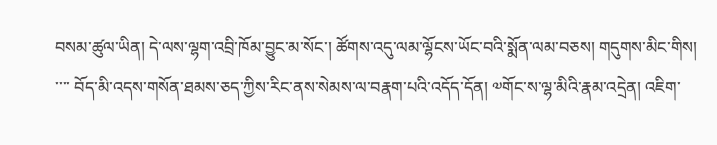བསམ་ཚུལ་ཡིན། དེ་ལས་ལྷག་འབྲི་ཁོམ་བྱུང་མ་སོང་། ཚོགས་འདུ་ལམ་ལྷོངས་ཡོང་བའི་སྨོན་ལམ་བཅས། གདུགས་མིང་གིས།
་་་་ བོད་མི་འདས་གསོན་ཐམས་ཅད་ཀྱིས་རིང་ནས་སེམས་ལ་བརྣག་པའི་འདོད་དོན། ༧གོང་ས་ལྷ་མིའི་རྣམ་འདྲེན། འཇིག་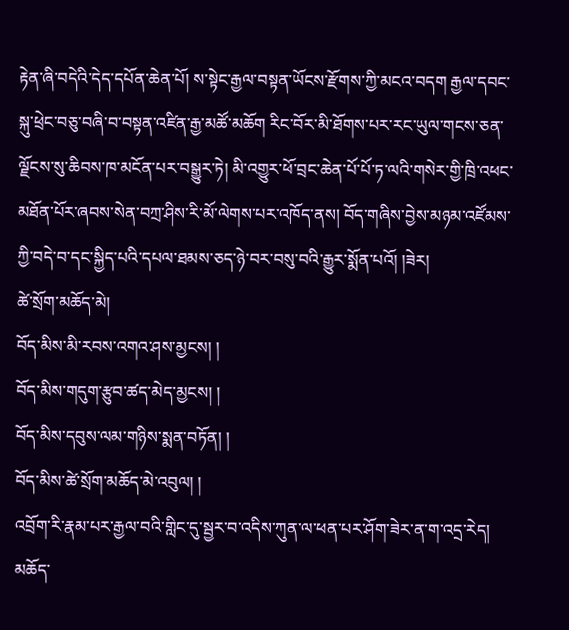རྟེན་ཞི་བདེའི་དེད་དཔོན་ཆེན་པོ། ས་སྟེང་རྒྱལ་བསྟན་ཡོངས་རྫོགས་ཀྱི་མངའ་བདག རྒྱལ་དབང་སྐུ་ཕྲེང་བཅུ་བཞི་བ་བསྟན་འཛིན་རྒྱ་མཚོ་མཆོག རིང་བོར་མི་ཐོགས་པར་རང་ཡུལ་གངས་ཅན་ལྗོངས་སུ་ཆིབས་ཁ་མངོན་པར་བསྒྱུར་ཏེ། མི་འགྱུར་ཕོ་བྲང་ཆེན་པོ་པོ་ཏ་ལའི་གསེར་གྱི་ཁྲི་འཕང་མཐོན་པོར་ཞབས་སེན་བཀྲ་ཤིས་རི་མོ་ལེགས་པར་འཁོད་ནས། བོད་གཞིས་བྱེས་མཉམ་འཛོམས་ཀྱི་བདེ་བ་དང་སྐྱིད་པའི་དཔལ་ཐམས་ཅད་ཉེ་བར་བསུ་བའི་རྒྱུར་སྨོན་པའོ། །ཟེར།
ཚེ་སྲོག་མཆོད་མེ།
བོད་མིས་མི་རབས་འགའ་ཤས་མྱངས། །
བོད་མིས་གདུག་རྩུབ་ཚད་མེད་མྱངས། །
བོད་མིས་དབུས་ལམ་གཉིས་སྨན་བཏོན། །
བོད་མིས་ཚེ་སྲོག་མཆོད་མེ་འབུལ། །
འབྲོག་རི་རྣམ་པར་རྒྱལ་བའི་གླིང་དུ་སྦྱར་བ་འདིས་ཀུན་ལ་ཕན་པར་ཤོག་ཟེར་ན་ག་འདྲ་རེད།
མཆོད་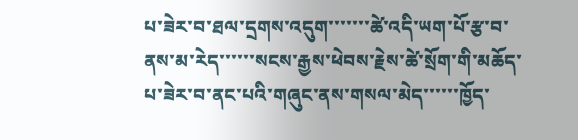པ་ཟེར་བ་ཐལ་དྲགས་འདུག་་་་་་་ཚེ་འདི་ཡག་པོ་རྩ་བ་ནས་མ་རེད་་་་་་སངས་རྒྱས་ཕེབས་རྗེས་ཚེ་སྲོག་གི་མཆོད་པ་ཟེར་བ་ནང་པའི་གཞུང་ནས་གསལ་མེད་་་་་་ཁྱོད་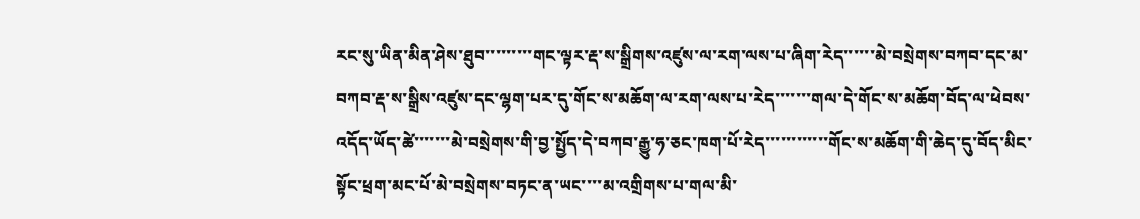རང་སུ་ཡིན་མིན་ཤེས་ཐུབ་་་་་་་་་གང་ལྟར་རྡ་ས་སྒྲིགས་འཛུས་ལ་རག་ལས་པ་ཞིག་རེད་་་་་་མེ་བསྲེགས་བཀབ་དང་མ་བཀབ་རྡ་ས་སྒྲིས་འཛུས་དང་ལྷག་པར་དུ་གོང་ས་མཆོག་ལ་རག་ལས་པ་རེད་་་་་་་གལ་དེ་གོང་ས་མཆོག་བོད་ལ་ཕེབས་འདོད་ཡོད་ཚེ་་་་་་་མེ་བསྲེགས་གི་བྱ་སྤྱོད་དེ་བཀབ་རྒྱུ་ཧ་ཅང་ཁག་པོ་རེད་་་་་་་་་་་་གོང་ས་མཆོག་གི་ཆེད་དུ་བོད་མིང་སྟོང་ཕྲག་མང་པོ་མེ་བསྲེགས་བཏང་ན་ཡང་་་་མ་འགྲིགས་པ་གལ་མི་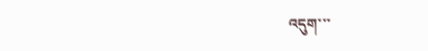འདུག་་་